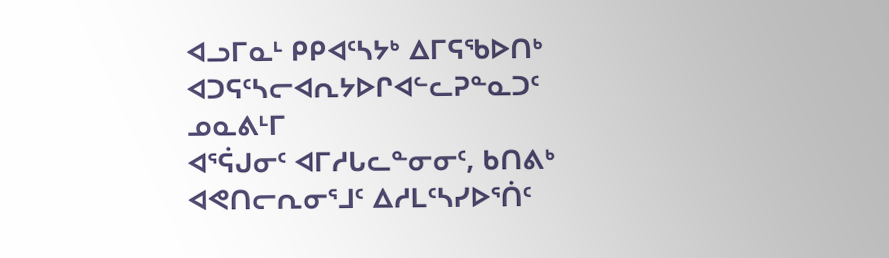ᐊᓗᒥᓇᒻ ᑭᑭᐊᑦᓴᔭᒃ ᐃᒥᕋᖃᐅᑎᒃ ᐊᑐᕋᑦᓴᓕᐊᕆᔭᐅᒋᐊᓪᓚᕈᓐᓇᑐᑦ ᓄᓇᕕᒻᒥ
ᐊᕐᕌᒍᓂᑦ ᐊᒥᓱᒐᓚᓐᓂᓂᑦ, ᑲᑎᕕᒃ ᐊᕙᑎᓕᕆᓂᕐᒧᑦ ᐃᓱᒪᑦᓴᓯᐅᕐᑏᑦ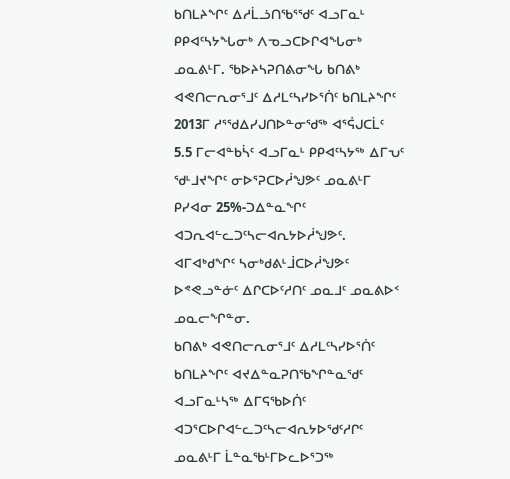ᑲᑎᒪᔨᖏᑦ ᐃᓱᒫᓘᑎᖃᕐᖁᑦ ᐊᓗᒥᓇᒻ ᑭᑭᐊᑦᓴᔭᖓᓂᒃ ᐱᓀᓗᑕᐅᒋᐊᖓᓂᒃ ᓄᓇᕕᒻᒥ. ᖃᐅᔨᓴᕈᑎᕕᓂᖓ ᑲᑎᕕᒃ ᐊᕙᑎᓕᕆᓂᕐᒧᑦ ᐃᓱᒪᑦᓴᓯᐅᕐᑏᑦ ᑲᑎᒪᔨᖏᑦ 2013ᒥ ᓱᕐᖁᐃᓯᒍᑎᐅᓐᓂᖁᖅ ᐊᕐᕌᒍᑕᒫᑦ 5.5 ᒥᓕᐊᓐᑲᓵᑦ ᐊᓗᒥᓇᒻ ᑭᑭᐊᑦᓴᔭᖅ ᐃᒥᕃᑦ ᖁᒻᒧᔪᖏᑦ ᓂᐅᕐᕈᑕᐅᓲᖑᕗᑦ ᓄᓇᕕᒻᒥ ᑭᓯᐊᓂ 25%-ᑐᐃᓐᓇᖏᑦ ᐊᑐᕆᐊᓪᓚᑐᑦᓴᓕᐊᕆᔭᐅᓲᖑᕗᑦ. ᐊᒥᐊᒃᑯᖏᑦ ᓴᓂᒃᑯᕕᒻᒨᑕᐅᓲᖑᕗᑦ ᐅᕝᕙᓗᓐᓃᑦ ᐃᒋᑕᐅᑦᓱᑎᑦ ᓄᓇᒧᑦ ᓄᓇᕕᐅᑉ ᓄᓇᓕᖏᓐᓂ.
ᑲᑎᕕᒃ ᐊᕙᑎᓕᕆᓂᕐᒧᑦ ᐃᓱᒪᑦᓴᓯᐅᕐᑏᑦ ᑲᑎᒪᔨᖏᑦ ᐊᔪᐃᓐᓇᕈᑎᖃᖏᓐᓇᖁᑦ ᐊᓗᒥᓇᒻᓴᖅ ᐃᒥᕋᖃᐅᑏᑦ ᐊᑐᕐᑕᐅᒋᐊᓪᓚᑐᑦᓴᓕᐊᕆᔭᐅᖁᑦᓱᒋᑦ ᓄᓇᕕᒻᒥ ᒫᓐᓇᖃᒻᒥᐅᓚᐅᕐᑐᖅ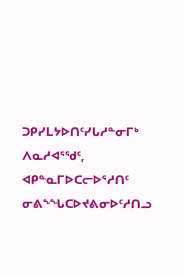ᑐᑭᓯᒪᔭᐅᑎᑦᓯᒐᓱᓐᓂᒥᒃ ᐱᓇᓱᐊᕐᖁᑦ, ᐊᑭᓐᓇᒥᐅᑕᓕᐅᕐᓱᑎᑦ ᓂᕕᖕᖓᑕᐅᔪᕕᓂᐅᑦᓱᑎᓗ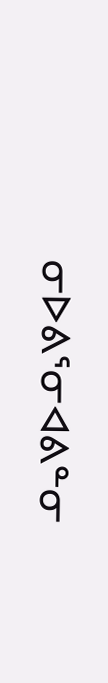ᓂᐅᕕᕐᓂᐊᕕᓐᓂ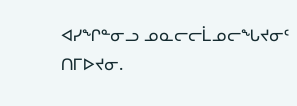ᐊᓯᖏᓐᓂᓗ ᓄᓇᓕᓕᒫᓄᓕᖓᔪᓂᑦ ᑎᒥᐅᔪᓂ.